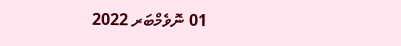01 ނޮވެމްބަރ 2022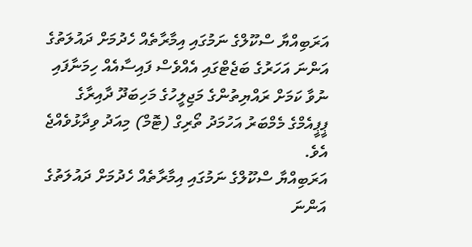އަރަބިއްޔާ ސްކޫލްގެ ނަމުގައި އިމާރާތެއް ހެދުމަށް ދައުލަތުގެ އަންނަ އަހަރުގެ ބަޖެޓްގައި އެއްވެސް ފައިސާއެއް ހިމަނާފައި ނުވާ ކަމަށް ރައްޔިތުންގެ މަޖިލީހުގެ މަހިބަދޫ ދާއިރާގެ ޕީޕީއެމްގެ މެމްބަރު އަހުމަދު ތޯރިގް (ޓޮމް) މިއަދު ވިދާޅުވެއްޖެ އެވެ.
އަރަބިއްޔާ ސްކޫލްގެ ނަމުގައި އިމާރާތެއް ހެދުމަށް ދައުލަތުގެ އަންނަ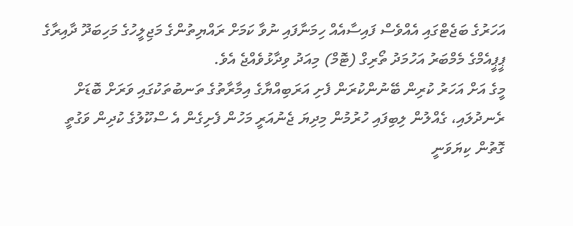އަހަރުގެ ބަޖެޓްގައި އެއްވެސް ފައިސާއެއް ހިމަނާފައި ނުވާ ކަމަށް ރައްޔިތުންގެ މަޖިލީހުގެ މަހިބަދޫ ދާއިރާގެ ޕީޕީއެމްގެ މެމްބަރު އަހުމަދު ތޯރިގް (ޓޮމް) މިއަދު ވިދާޅުވެއްޖެ އެވެ.
މީގެ އަށް އަހަރު ކުރިން ބޭނުންކުރަން ފެށި އަރަބިއްޔާގެ އިމާރާތުގެ ތަނބުތަކުގައި ވަރަށް ބޮޑަށް ރެނދުލައި، ގެއްލުން ލިބިފައި ހުރުމުން މިދިޔަ ޖެނުއަރީ މަހުން ފެށިގެން އެ ސްކޫލުގެ ކުދިން ވަގުތީ ގޮތުން ކިޔަވަނީ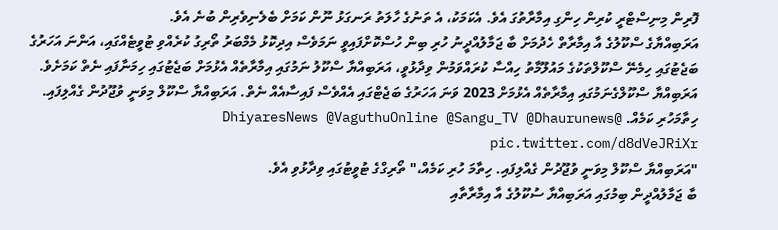ފޮރިން މިނިސްޓްރީ ކުރިން ހިންގި އިމާރާތުގަ އެވެ. އެކަމަކު، އެ ތަނުގެ ހާލަތު ރަނގަޅު ނޫން ކަމަށް ބެލެނިވެރިން ބުނެ އެވެ.
އަރަބިއްޔާގެ ސްކޫލުގެ އާ އިމާރާތް ހެދުމަށް ބާ ޖަމާލުއްދީނު ހުރި ބިން ހުސްކޮށްފައިވީ ނަމަވެސް އިދިކޮޅު މެމްބަރު ތޯރިގު ކުރެއްވި ޓުވީޓެއްގައި، އަންނަ އަހަރުގެ ބަޖެޓުގައި ހިމެނޭ ސްކޫލްތަކުގެ މައުލޫމާތު ހިއްސާ ކުރައްވަމުން ވިދާޅުވީ، އަރަބިއްޔާ ސްކޫލު ނަމުގައި އިމާރާތެއް އެޅުމަށް ބަޖެޓުގައި ހިމަނާފައި ނެތް ކަމަށެވެ.
އަރަބިއްޔާ ސްކޫލްގެނަމުގައި އިމާރާތެއް އެޅުމަށް 2023 ވަނަ އަހަރުގެ ބަޖެޓްގައި އެއްވެސް ފައިސާއެއް ނެތް. އަރަބިއްޔާ ސްކޫލް މިވަނީ ވުޖޫދުން ގެއްލިފައި. ހިތާމަހުރި ކަމެއް. @DhiyaresNews @VaguthuOnline @Sangu_TV @Dhaurunews pic.twitter.com/d8dVeJRiXr
"އަރަބިއްޔާ ސްކޫލް މިވަނީ ވުޖޫދުން ގެއްލިފައި. ހިތާމަ ހުރި ކަމެއް،" ތޯރިގްގެ ޓުވީޓުގައި ވިދާޅުވި އެވެ.
ބާ ޖަމާލުއްދީން ބިމުގައި އަރަބިއްޔާ ސުކޫލުގެ އާ އިމާރާތާއި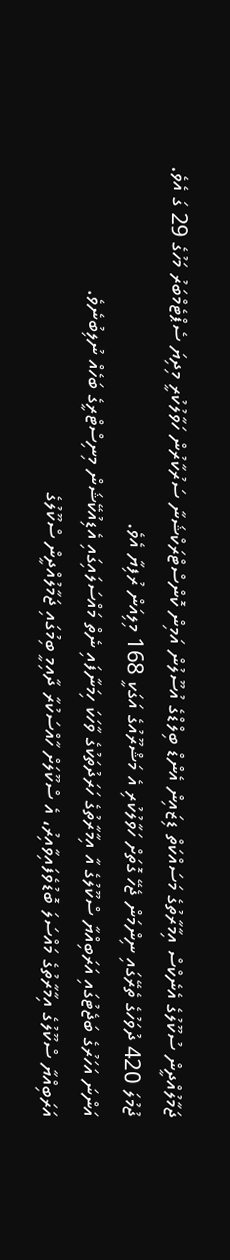ޖަމާލުއްދީން ސުކޫލުގެ އެނެކްސް އިމާރާތުގެ މަސައްކަތް ޑިޒައިން އެންޑް ބިލްޑްގެ އުސޫލުން އަމިން ކޮންސްޓްރަކްޝަނާ ސަރުކާރުން ހަވާލުކުރީ މިދިޔަ ސެޕްޓެމްބަރު މަހުގެ 29 ގަ އެވެ.
ޖުމުލަ 420 ދުވަހުގެ ތެރޭގައި ނިންމަން ޖެހޭ ގޮތަށް ހަވާލުކުރި އެ މަޝްރޫއުގެ އަގަކީ 168 މިލިއަން ރުފިޔާ އެވެ.
އަންނަ އަހަރުގެ ބަޖެޓުގައި އަރަބިއްޔާ ސްކޫލުގެ އާ އިމާރާތުގެ ހަރަދުތަކުގެ ވާހަކަ ހިމަނާފައި ނެތް މައްސަލައިގައި އެޑިއުކޭޝަން މިނިސްޓްރީގެ ބަހެއް ނުލިބުނެވެ.
އަރަބިއްޔާ ސްކޫލުގެ އިމާރާތުގެ މައްސަލަ ބޮޑުވެފައިވާއިރު، އެ ސްކޫލަށް ހާއްސަކުރާ ދާއިމީ ބިމުގައި ޖަމާލުއްދީން ސްކޫލުގެ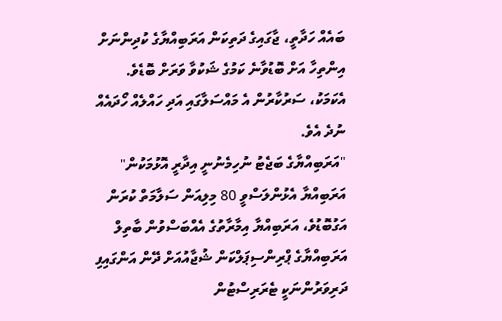ބައެއް ހަދާތީ، ޖާގައިގެ ދަތިކަން އަރަބިއްޔާގެ ކުދިންނަށް އިންތިހާ އަށް ބޮޑުވާނެ ކަމުގެ ޝަކުވާ ވަރަށް ބޮޑެވެ. އެކަމަކު، ސަރުކާރުން އެ މައްސަލާގައި އަދި ހައްލެއް ހޯދައެއް ނުދެ އެވެ.
"އަރަބިއްޔާގެ ބަޖެޓު ނުހިމެނުނީ އިދާރީ އޮޅުމަކުން"
އަރަބިއްޔާ އެޅުންލަސްވީ 80 މިލިއަން ސަލާމަތް ކުރަން
އަގުބޮޑުވެ، އަރަބިއްޔާ އިމާރާތުގެ އެއްބަސްވުން ބާތިލް
އަރަބިއްޔާގެ ޕްރިންސިޕަލްކަން ޝުޖާއުއަށް ދޭން އަންގައިފި
ދަރިވަރުންނަކީ ޓެރަރިސްޓުން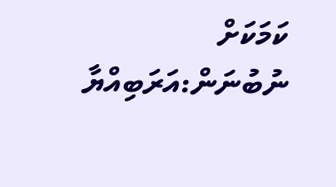ކަމަކަށް ނުބުނަން:އަރަބިއްޔާ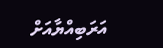އަރަބިއްޔާއަށް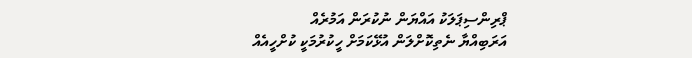ޕްރިންސިޕަލަކު އައްޔަން ނުކުރަން އަމުރެއް
އަރަބިއްޔާ ނެތިކޮށްލަން އުޅޭކަމަށް ހީކުރުމަކީ ކުށްހީއެއް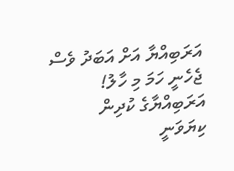އަރަބިއްޔާ އަށް އަބަދު ވެސް ޖެހެނީ ހަމަ މި ހާލު!
އަރަބިއްޔާގެ ކުދިން ކިޔަވަނީ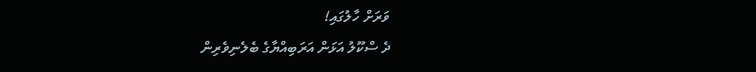ވަރަށް ހާލުގައި!
ދެ ސްކޫލު އަޅަން އަރަބިއްޔާގެ ބެލެނިވެރިން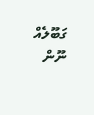ގަބޫލެއް ނޫން